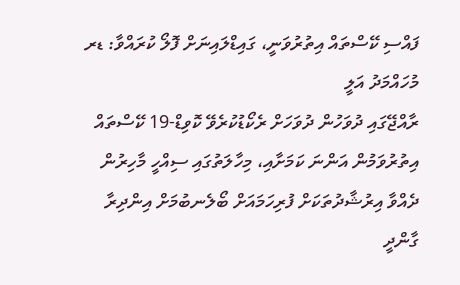ފައްސި ކޭސްތައް އިތުރުވަނީ، ގައިޑްލައިނަށް ފޮލޯ ކުރައްވާ: ޑރ މުހައްމަދު އަލީ
ރާއްޖޭގައި ދުވަހުން ދުވަހަށް ރެކޯޑުކުރެވޭ ކޮވިޑް-19 ކޭސްތައް އިތުރުވަމުން އަންނަ ކަމަށާއި، މިހާލަތުގައި ސިއްހީ މާހިރުން ދެއްވާ އިރުޝާދުތަކަށް ފުރިހަމައަށް ބޯލެނބުމަށް އިންދިރާ ގާންދީ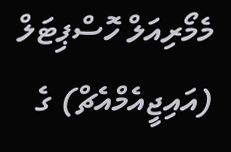މެމޯރިއަލް ހޮސްޕިޓަލް (އައިޖީއެމްއެޗް) ގެ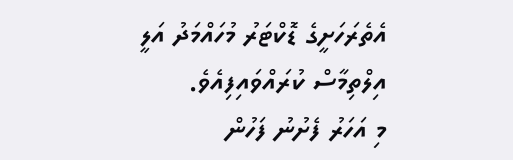އެތެރަހަށީގެ ޑޮކްޓަރު މުހައްމަދު އަލީ އިލްތިމާސް ކުރައްވައިފިއެވެ.
މި އަހަރު ފެށުނު ފަހުން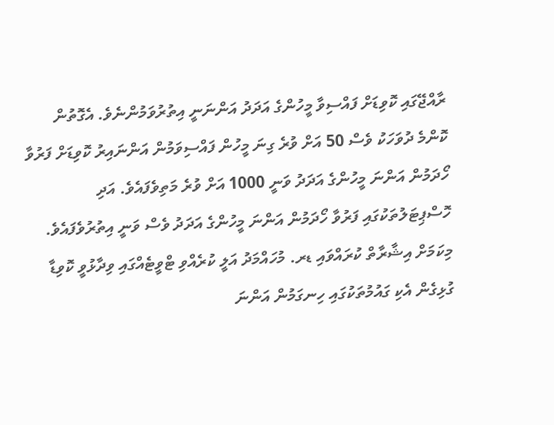ރާއްޖޭގައި ކޮވިޑަށް ފައްސިވާ މީހުންގެ އަދަދު އަންނަނީ އިތުރުވަމުންނެވެ. އެގޮތުން ކޮންމެ ދުވަހަކު ވެސް 50 އަށް ވުރެ ގިނަ މީހުން ފައްސިވަމުން އަންނައިރު ކޮވިޑަށް ފަރުވާ ހޯދަމުން އަންނަ މީހުންގެ އަދަދު ވަނީ 1000 އަށް ވުރެ މަތިވެފައެވެ. އަދި ހޮސްޕިޓަލުތަކުގައި ފަރުވާ ހޯދަމުން އަންނަ މީހުންގެ އަދަދު ވެސް ވަނީ އިތުރުވެފައެވެ.
މިކަމަށް އިޝާރާތް ކުރައްވައި ޑރ. މުހައްމަދު އަލީ ކުރެއްވި ޓްވީޓެއްގައި ވިދާޅުވީ ކޮވިޑާ ގުޅިގެން އެކި ގައުމުތަކުގައި ހިނގަމުން އަންނަ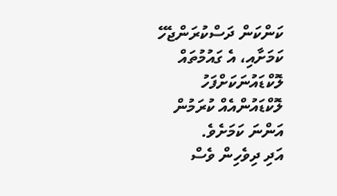ކަންކަން ދަސްކުރަންޖެހޭ ކަމަށާއި، އެ ގައުމުތައް ލޮކްޑައުނަކަށްފަހު ލޮކްޑައުންއެއް ކުރަމުން އަންނަ ކަމަށެވެ.
އަދި ދިވެހިން ވެސް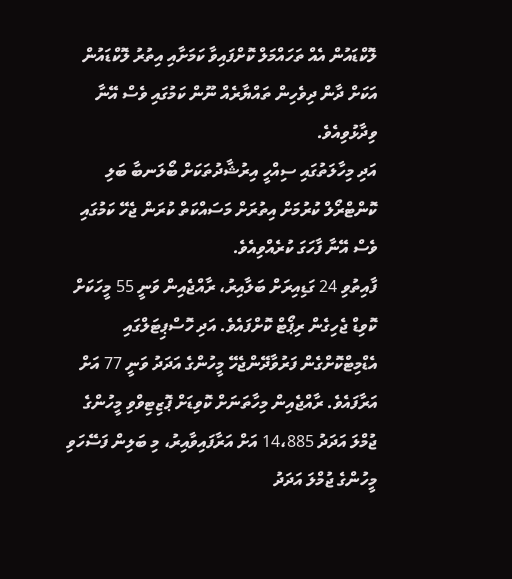ލޮކްޑައުން އެއް ތަހައްމަލް ކޮށްފައިވާ ކަމަށާއި އިތުރު ލޮކްޑައުން އަކަށް ދާން ދިވެހިން ތައްޔާރެއް ނޫން ކަމުގައި ވެސް އޭނާ ވިދާޅުވިއެވެ.
އަދި މިހާލަތުގައި ސިއްހީ އިރުޝާދުތަކަށް ބޯލަނބާ ބަލި ކޮންޓްރޯލް ކުރުމަށް އިތުރަށް މަސައްކަތް ކުރަން ޖެހޭ ކަމުގައި ވެސް އޭނާ ފާހަގަ ކުރެއްވިއެވެ.
ފާއިތުވި 24 ގަޑިއިރަށް ބަލާއިރު، ރާއްޖެއިން ވަނީ 55 މީހަކަށް ކޮވިޑް ޖެހިގެން ރިޕޯޓް ކޮށްފައެވެ. އަދި ހޮސްޕިޓަލްގައި އެޑްމިޓްކޮށްގެން ފަރުވާދޭންޖެހޭ މީހުންގެ އަދަދު ވަނީ 77 އަށް އަރާފައެވެ. ރާއްޖެއިން މިހާތަނަށް ކޮވިޑަށް ޕޮޒިޓިވްވި މީހުންގެ ޖުމްލަ އަދަދު 14،885 އަށް އަރާފައިވާއިރު، މި ބަލިން ފަސޭހަވި މީހުންގެ ޖުމްލަ އަދަދު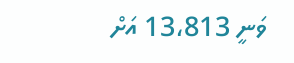ވަނީ 13،813 އަށް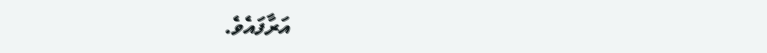އަރާފައެވެ.